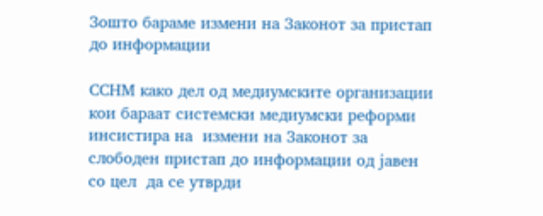Зошто бараме измени на Законот за пристап до информации

ССНМ како дел од медиумските организации кои бараат системски медиумски реформи инсистира на  измени на Законот за слободен пристап до информации од јавен со цел  да се утврди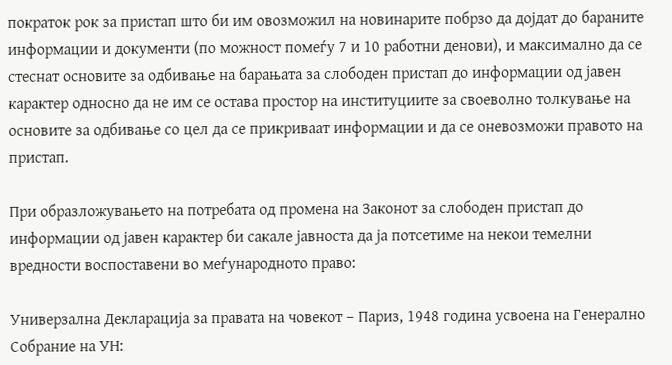пократок рок за пристап што би им овозможил на новинарите побрзо да дојдат до бараните информации и документи (по можност помеѓу 7 и 10 работни денови), и максимално да се стеснат основите за одбивање на барањата за слободен пристап до информации од јавен карактер односно да не им се остава простор на институциите за своеволно толкување на основите за одбивање со цел да се прикриваат информации и да се оневозможи правото на пристап.

При образложувањето на потребата од промена на Законот за слободен пристап до информации од јавен карактер би сакале јавноста да ја потсетиме на некои темелни вредности воспоставени во меѓународното право:

Универзална Декларација за правата на човекот – Париз, 1948 година усвоена на Генерално Собрание на УН: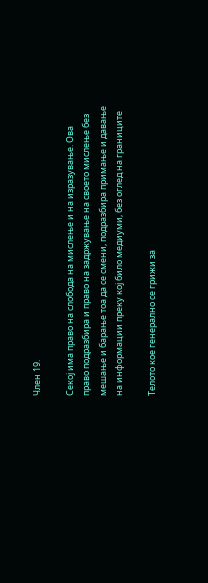Член 19.

Секој има право на слобода на мислење и на изразување. Ова право подразбира и право на задржување на своето мислење без мешање и барање тоа да се смени, подразбира примање и давање на информации преку кој било медиуми, без оглед на границите

Телото кое генерално се грижи за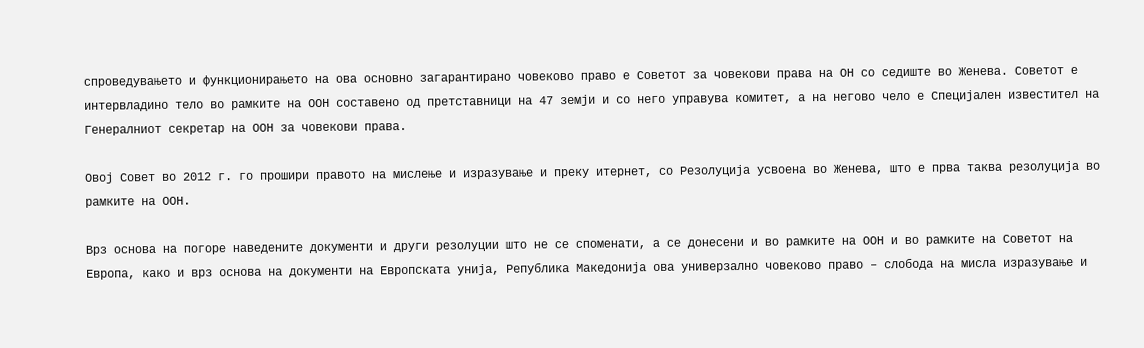спроведувањето и функционирањето на ова основно загарантирано човеково право е Советот за човекови права на ОН со седиште во Женева. Советот е интервладино тело во рамките на ООН составено од претставници на 47 земји и со него управува комитет, а на негово чело е Специјален известител на Генералниот секретар на ООН за човекови права.

Овој Совет во 2012 г. го прошири правото на мислење и изразување и преку итернет, со Резолуција усвоена во Женева, што е прва таква резолуција во рамките на ООН.

Врз основа на погоре наведените документи и други резолуции што не се споменати, а се донесени и во рамките на ООН и во рамките на Советот на Европа, како и врз основа на документи на Европската унија, Република Македонија ова универзално човеково право – слобода на мисла изразување и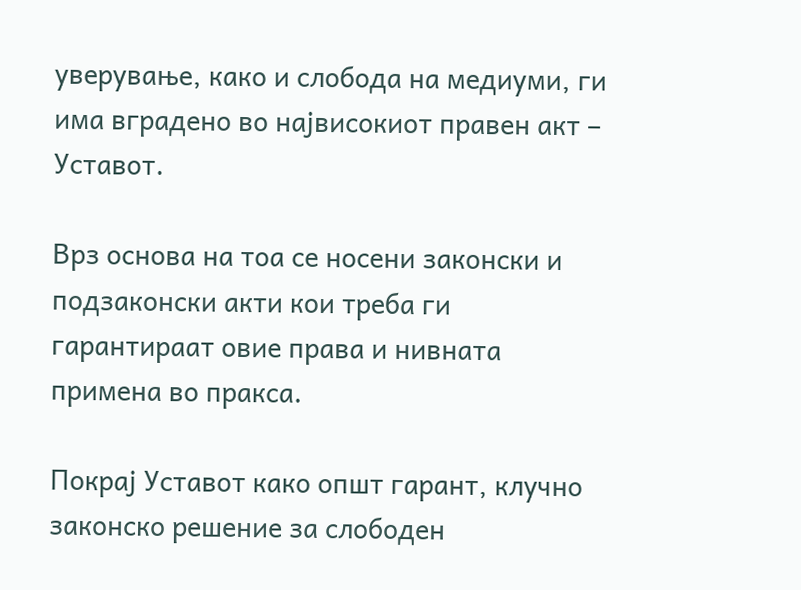уверување, како и слобода на медиуми, ги има вградено во највисокиот правен акт – Уставот.

Врз основа на тоа се носени законски и подзаконски акти кои треба ги гарантираат овие права и нивната примена во пракса.

Покрај Уставот како општ гарант, клучно законско решение за слободен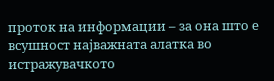проток на информации – за она што е всушност најважната алатка во истражувачкото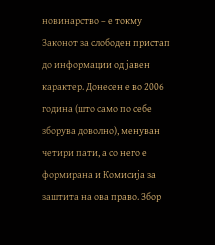новинарство – е токму Законот за слободен пристап до информации од јавен карактер. Донесен е во 2006 година (што само по себе зборува доволно), менуван четири пати, а со него е формирана и Комисија за заштита на ова право. Збор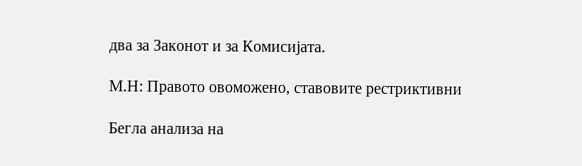два за Законот и за Комисијата.

М.Н: Правото овоможено, ставовите рестриктивни

Бегла анализа на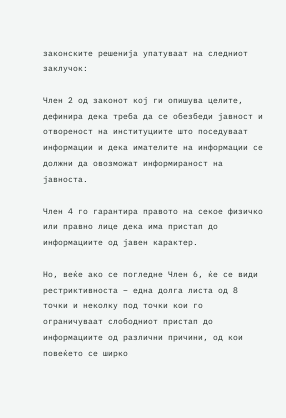законските решенија упатуваат на следниот заклучок:

Член 2 од законот кој ги опишува целите, дефинира дека треба да се обезбеди јавност и отвореност на институциите што поседуваат информации и дека имателите на информации се должни да овозможат информираност на јавноста.

Член 4 го гарантира правото на секое физичко или правно лице дека има пристап до информациите од јавен карактер.

Но, веќе ако се погледне Член 6, ќе се види рестриктивноста – една долга листа од 8 точки и неколку под точки кои го ограничуваат слободниот пристап до информациите од различни причини, од кои повеќето се ширко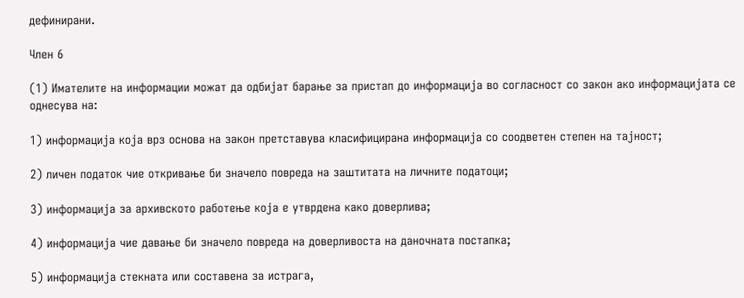дефинирани.

Член 6

(1) Имателите на информации можат да одбијат барање за пристап до информација во согласност со закон ако информацијата се однесува на:

1) информација која врз основа на закон претставува класифицирана информација со соодветен степен на тајност;

2) личен податок чие откривање би значело повреда на заштитата на личните податоци;

3) информација за архивското работење која е утврдена како доверлива;

4) информација чие давање би значело повреда на доверливоста на даночната постапка;

5) информација стекната или составена за истрага,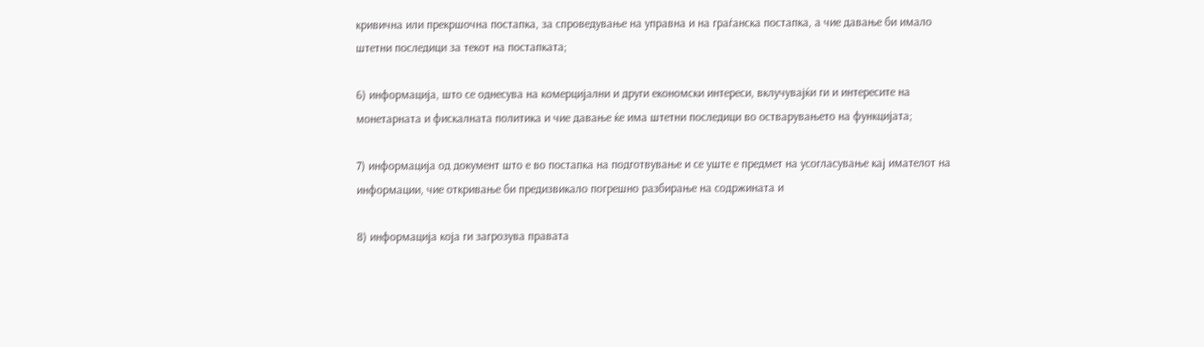кривична или прекршочна постапка, за спроведување на управна и на граѓанска постапка, а чие давање би имало штетни последици за текот на постапката;

6) информација, што се однесува на комерцијални и други економски интереси, вклучувајќи ги и интересите на монетарната и фискалната политика и чие давање ќе има штетни последици во остварувањето на функцијата;

7) информација од документ што е во постапка на подготвување и се уште е предмет на усогласување кај имателот на информации, чие откривање би предизвикало погрешно разбирање на содржината и

8) информација која ги загрозува правата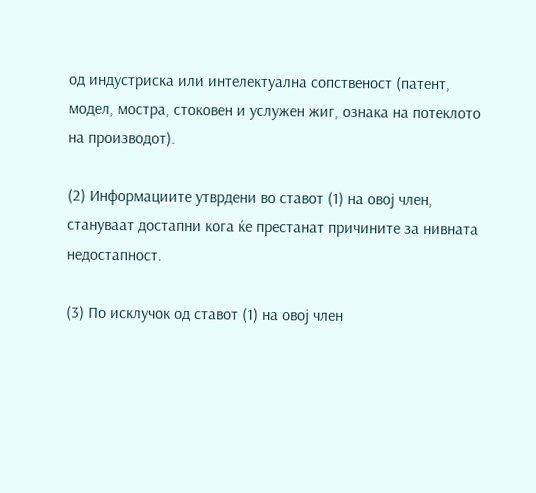од индустриска или интелектуална сопственост (патент, модел, мостра, стоковен и услужен жиг, ознака на потеклото на производот).

(2) Информациите утврдени во ставот (1) на овој член, стануваат достапни кога ќе престанат причините за нивната недостапност.

(3) По исклучок од ставот (1) на овој член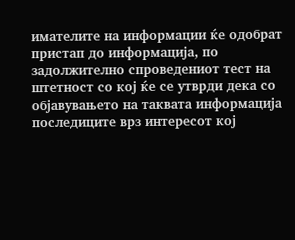имателите на информации ќе одобрат пристап до информација, по задолжително спроведениот тест на штетност со кој ќе се утврди дека со објавувањето на таквата информација последиците врз интересот кој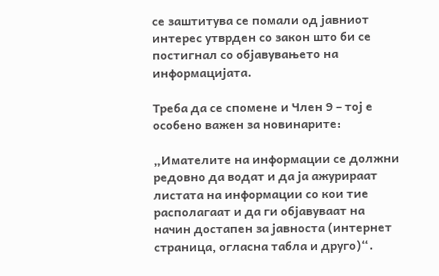се заштитува се помали од јавниот интерес утврден со закон што би се постигнал со објавувањето на информацијата.

Треба да се спомене и Член 9 – тој е особено важен за новинарите:

„Имателите на информации се должни редовно да водат и да ја ажурираат листата на информации со кои тие располагаат и да ги објавуваат на начин достапен за јавноста (интернет страница, огласна табла и друго)“.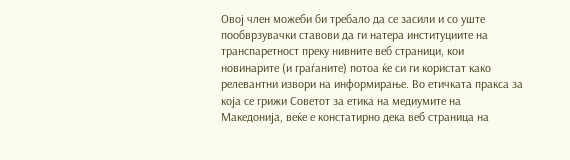Овој член можеби би требало да се засили и со уште пообврзувачки ставови да ги натера институциите на транспаретност преку нивните веб страници, кои новинарите (и граѓаните) потоа ќе си ги користат како релевантни извори на информирање. Во етичката пракса за која се грижи Советот за етика на медиумите на Македонија, веќе е констатирно дека веб страница на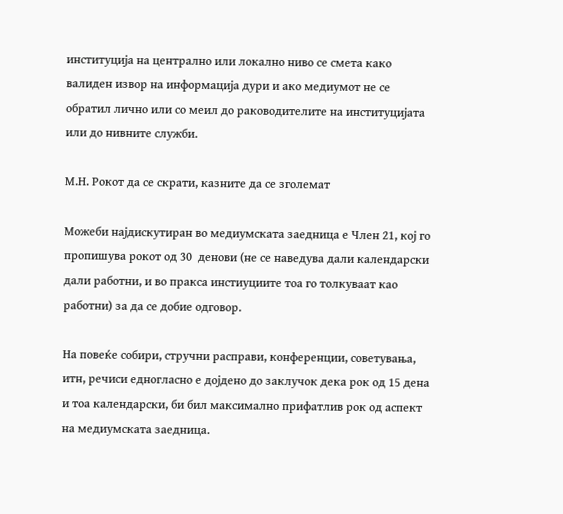институција на централно или локално ниво се смета како валиден извор на информација дури и ако медиумот не се обратил лично или со меил до раководителите на институцијата или до нивните служби.

М.Н. Рокот да се скрати, казните да се зголемат

Можеби најдискутиран во медиумската заедница е Член 21, кој го пропишува рокот од 30  денови (не се наведува дали календарски дали работни, и во пракса инстиуциите тоа го толкуваат као работни) за да се добие одговор.

На повеќе собири, стручни расправи, конференции, советувања, итн, речиси едногласно е дојдено до заклучок дека рок од 15 дена и тоа календарски, би бил максимално прифатлив рок од аспект на медиумската заедница.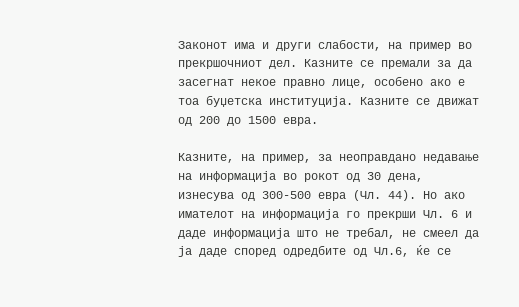Законот има и други слабости, на пример во прекршочниот дел. Казните се премали за да засегнат некое правно лице, особено ако е тоа буџетска институција. Казните се движат од 200 до 1500 евра.

Казните, на пример, за неоправдано недавање на информација во рокот од 30 дена, изнесува од 300-500 евра (Чл. 44). Но ако имателот на информација го прекрши Чл. 6 и даде информација што не требал, не смеел да ја даде според одредбите од Чл.6, ќе се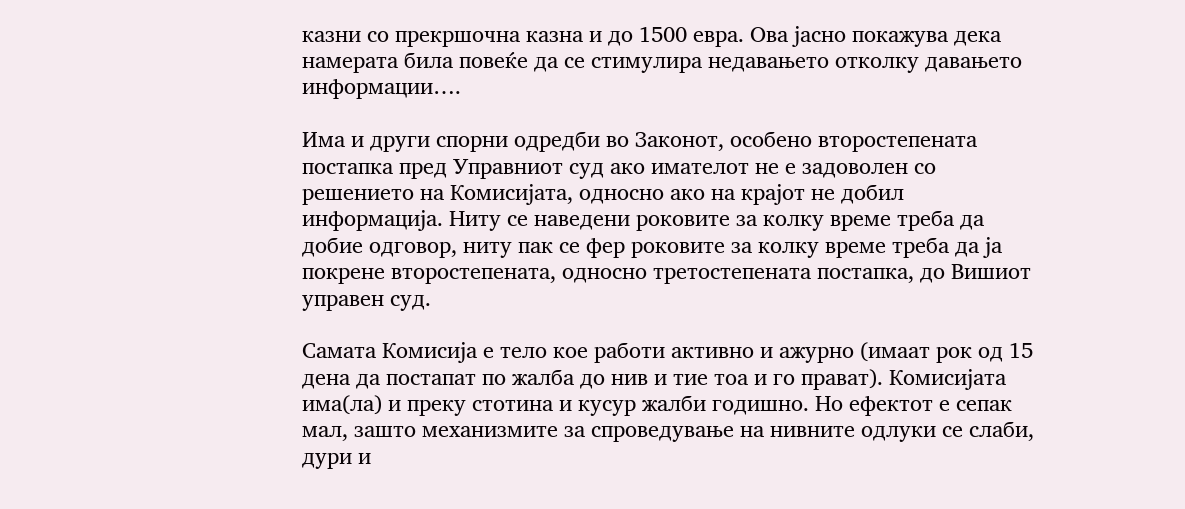казни со прекршочна казна и до 1500 евра. Ова јасно покажува дека намерата била повеќе да се стимулира недавањето отколку давањето информации….

Има и други спорни одредби во Законот, особено второстепената постапка пред Управниот суд ако имателот не е задоволен со решението на Комисијата, односно ако на крајот не добил информација. Ниту се наведени роковите за колку време треба да добие одговор, ниту пак се фер роковите за колку време треба да ја покрене второстепената, односно третостепената постапка, до Вишиот управен суд.

Самата Комисија е тело кое работи активно и ажурно (имаат рок од 15 дена да постапат по жалба до нив и тие тоа и го прават). Комисијата има(ла) и преку стотина и кусур жалби годишно. Но ефектот е сепак мал, зашто механизмите за спроведување на нивните одлуки се слаби, дури и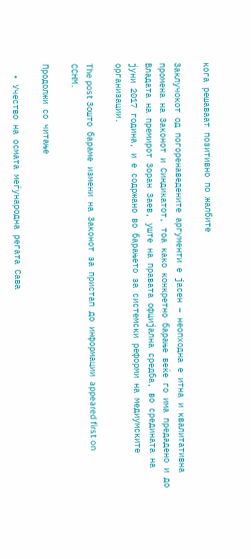кога решаваат позитивно по жалбите

Заклучокот од погоренаведените аргументи е јасен – неопходна е итна и квалитативна промена на Законот и Синдикатот, тоа како конкретно барање веќе го има предадено и до Владата на премирот Зоран Заев, уште на правата офцијална средба, во средината на јуни 2017 година, и е содржано во барањето за системски реформи на медиумските организации.

The post Зошто бараме измени на Законот за пристап до информации appeared first on ССНМ.

Продолжи со читање

  • Учество на осмата меѓународна регата Сава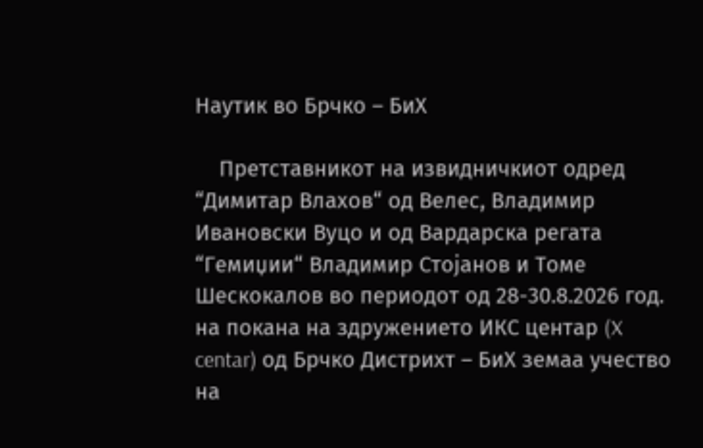Наутик во Брчко – БиХ

    Претставникот на извидничкиот одред “Димитар Влахов“ од Велес, Владимир Ивановски Вуцо и од Вардарска регата “Гемиџии“ Владимир Стојанов и Томе Шескокалов во периодот од 28-30.8.2026 год. на покана на здружението ИКС центар (X centar) од Брчко Дистрихт – БиХ земаа учество на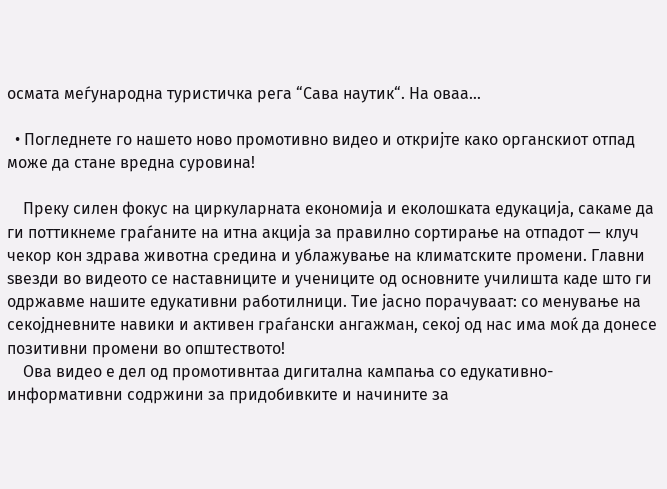осмата меѓународна туристичка рега “Сава наутик“. На оваа…

  • Погледнете го нашето ново промотивно видео и откријте како органскиот отпад може да стане вредна суровина!

    Преку силен фокус на циркуларната економија и еколошката едукација, сакаме да ги поттикнеме граѓаните на итна акција за правилно сортирање на отпадот — клуч чекор кон здрава животна средина и ублажување на климатските промени. Главни ѕвезди во видеото се наставниците и учениците од основните училишта каде што ги одржавме нашите едукативни работилници. Тие јасно порачуваат: со менување на секојдневните навики и активен граѓански ангажман, секој од нас има моќ да донесе позитивни промени во општеството!
    Ова видео е дел од промотивнтаа дигитална кампања со едукативно-информативни содржини за придобивките и начините за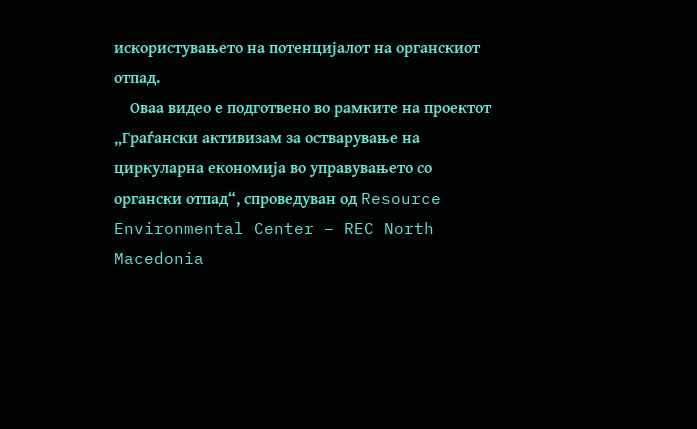искористувањето на потенцијалот на органскиот отпад.
    Оваа видео е подготвено во рамките на проектот „Граѓански активизам за остварување на циркуларна економија во управувањето со органски отпад“, спроведуван од Resource Environmental Center – REC North Macedonia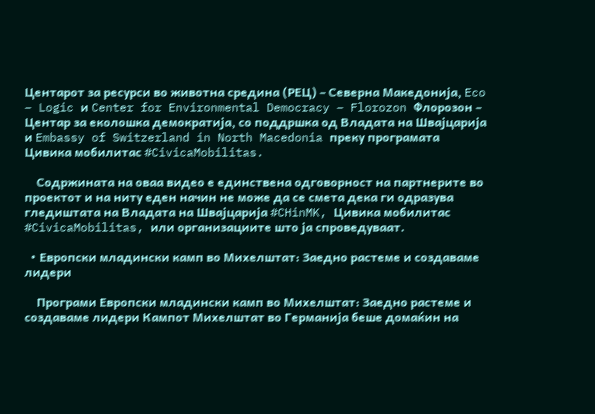Центарот за ресурси во животна средина (РЕЦ) – Северна Македонија, Eco – Logic и Center for Environmental Democracy – Florozon Флорозон – Центар за еколошка демократија, со поддршка од Владата на Швајцарија и Embassy of Switzerland in North Macedonia преку програмата Цивика мобилитас #CivicaMobilitas.

    Содржината на оваа видео е единствена одговорност на партнерите во проектот и на ниту еден начин не може да се смета дека ги одразува гледиштата на Владата на Швајцарија #CHinMK, Цивика мобилитас #CivicaMobilitas, или организациите што ја спроведуваат.

  • Европски младински камп во Михелштат: Заедно растеме и создаваме лидери

    Програми Европски младински камп во Михелштат: Заедно растеме и создаваме лидери Кампот Михелштат во Германија беше домаќин на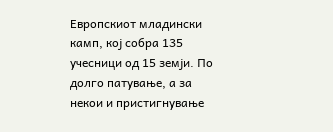Европскиот младински камп, кој собра 135 учесници од 15 земји. По долго патување, а за некои и пристигнување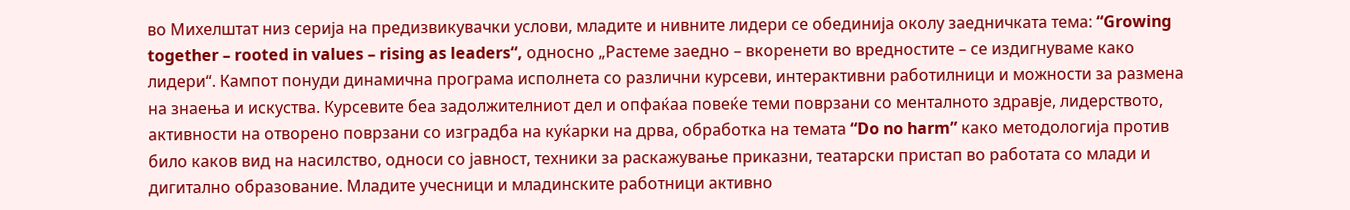во Михелштат низ серија на предизвикувачки услови, младите и нивните лидери се обединија околу заедничката тема: “Growing together – rooted in values – rising as leaders“, односно „Растеме заедно – вкоренети во вредностите – се издигнуваме како лидери“. Кампот понуди динамична програма исполнета со различни курсеви, интерактивни работилници и можности за размена на знаења и искуства. Курсевите беа задолжителниот дел и опфаќаа повеќе теми поврзани со менталното здравје, лидерството, активности на отворено поврзани со изградба на куќарки на дрва, обработка на темата “Do no harm” како методологија против било каков вид на насилство, односи со јавност, техники за раскажување приказни, театарски пристап во работата со млади и дигитално образование. Младите учесници и младинските работници активно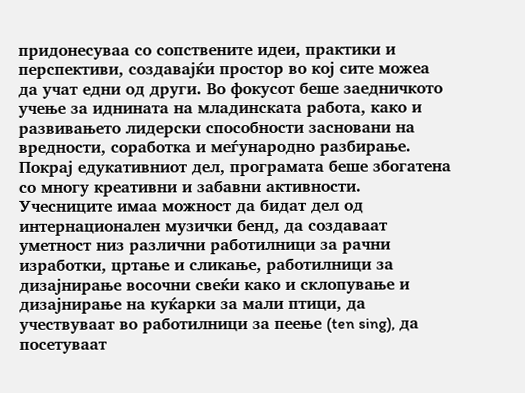придонесуваа со сопствените идеи, практики и перспективи, создавајќи простор во кој сите можеа да учат едни од други. Во фокусот беше заедничкото учење за иднината на младинската работа, како и развивањето лидерски способности засновани на вредности, соработка и меѓународно разбирање. Покрај едукативниот дел, програмата беше збогатена со многу креативни и забавни активности. Учесниците имаа можност да бидат дел од интернационален музички бенд, да создаваат уметност низ различни работилници за рачни изработки, цртање и сликање, работилници за дизајнирање восочни свеќи како и склопување и дизајнирање на куќарки за мали птици, да учествуваат во работилници за пеење (ten sing), да посетуваат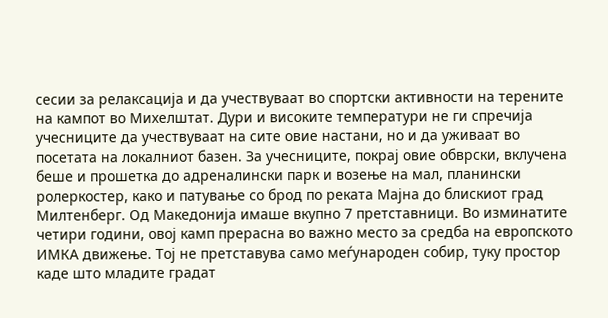сесии за релаксација и да учествуваат во спортски активности на терените на кампот во Михелштат. Дури и високите температури не ги спречија учесниците да учествуваат на сите овие настани, но и да уживаат во посетата на локалниот базен. За учесниците, покрај овие обврски, вклучена беше и прошетка до адреналински парк и возење на мал, планински ролеркостер, како и патување со брод по реката Мајна до блискиот град Милтенберг. Од Македонија имаше вкупно 7 претставници. Во изминатите четири години, овој камп прерасна во важно место за средба на европското ИМКА движење. Тој не претставува само меѓународен собир, туку простор каде што младите градат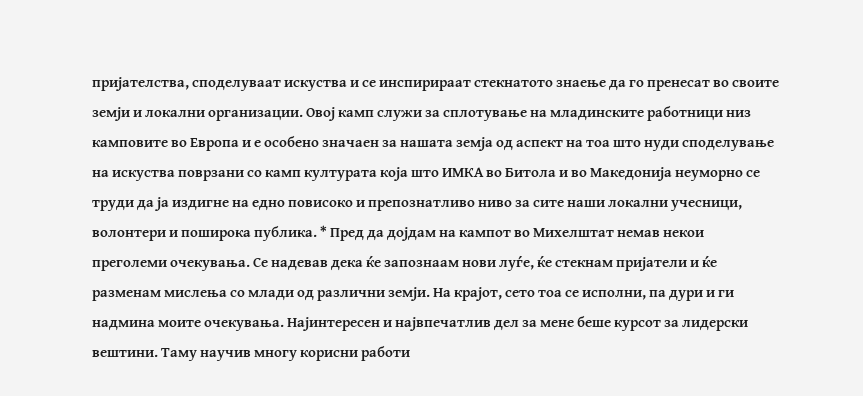пријателства, споделуваат искуства и се инспирираат стекнатото знаење да го пренесат во своите земји и локални организации. Овој камп служи за сплотување на младинските работници низ камповите во Европа и е особено значаен за нашата земја од аспект на тоа што нуди споделување на искуства поврзани со камп културата која што ИМКА во Битола и во Македонија неуморно се труди да ја издигне на едно повисоко и препознатливо ниво за сите наши локални учесници, волонтери и поширока публика. * Пред да дојдам на кампот во Михелштат немав некои преголеми очекувања. Се надевав дека ќе запознаам нови луѓе, ќе стекнам пријатели и ќе разменам мислења со млади од различни земји. На крајот, сето тоа се исполни, па дури и ги надмина моите очекувања. Најинтересен и највпечатлив дел за мене беше курсот за лидерски вештини. Таму научив многу корисни работи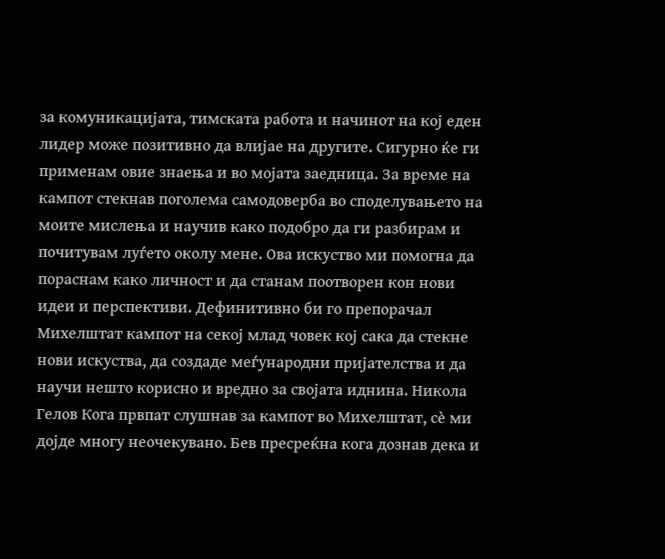за комуникацијата, тимската работа и начинот на кој еден лидер може позитивно да влијае на другите. Сигурно ќе ги применам овие знаења и во мојата заедница. За време на кампот стекнав поголема самодоверба во споделувањето на моите мислења и научив како подобро да ги разбирам и почитувам луѓето околу мене. Ова искуство ми помогна да пораснам како личност и да станам поотворен кон нови идеи и перспективи. Дефинитивно би го препорачал Михелштат кампот на секој млад човек кој сака да стекне нови искуства, да создаде меѓународни пријателства и да научи нешто корисно и вредно за својата иднина. Никола Гелов Кога првпат слушнав за кампот во Михелштат, сè ми дојде многу неочекувано. Бев пресреќна кога дознав дека и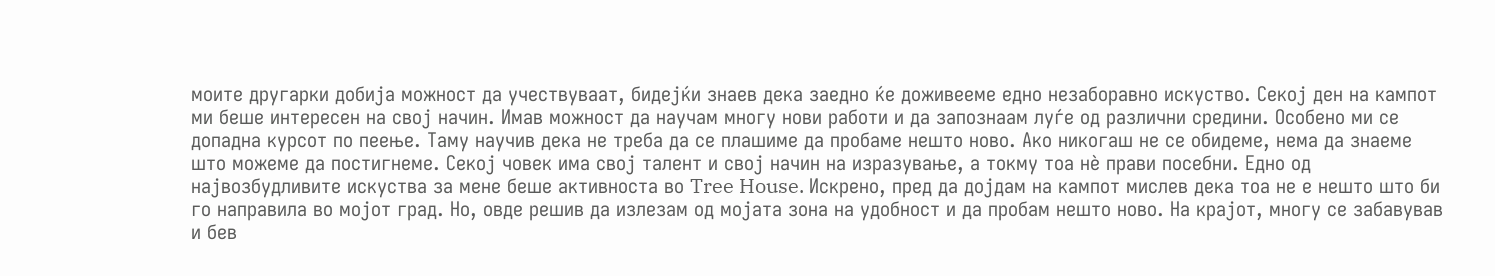моите другарки добија можност да учествуваат, бидејќи знаев дека заедно ќе доживееме едно незаборавно искуство. Секој ден на кампот ми беше интересен на свој начин. Имав можност да научам многу нови работи и да запознаам луѓе од различни средини. Особено ми се допадна курсот по пеење. Таму научив дека не треба да се плашиме да пробаме нешто ново. Ако никогаш не се обидеме, нема да знаеме што можеме да постигнеме. Секој човек има свој талент и свој начин на изразување, а токму тоа нè прави посебни. Едно од највозбудливите искуства за мене беше активноста во Tree House. Искрено, пред да дојдам на кампот мислев дека тоа не е нешто што би го направила во мојот град. Но, овде решив да излезам од мојата зона на удобност и да пробам нешто ново. На крајот, многу се забавував и бев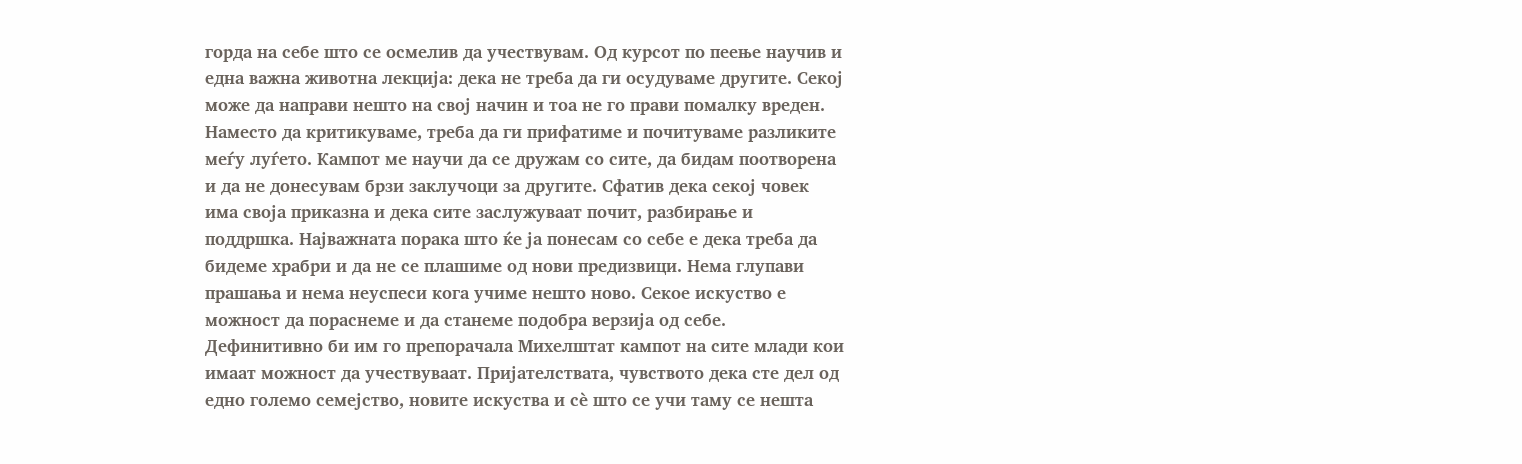горда на себе што се осмелив да учествувам. Од курсот по пеење научив и една важна животна лекција: дека не треба да ги осудуваме другите. Секој може да направи нешто на свој начин и тоа не го прави помалку вреден. Наместо да критикуваме, треба да ги прифатиме и почитуваме разликите меѓу луѓето. Кампот ме научи да се дружам со сите, да бидам поотворена и да не донесувам брзи заклучоци за другите. Сфатив дека секој човек има своја приказна и дека сите заслужуваат почит, разбирање и поддршка. Најважната порака што ќе ја понесам со себе е дека треба да бидеме храбри и да не се плашиме од нови предизвици. Нема глупави прашања и нема неуспеси кога учиме нешто ново. Секое искуство е можност да пораснеме и да станеме подобра верзија од себе. Дефинитивно би им го препорачала Михелштат кампот на сите млади кои имаат можност да учествуваат. Пријателствата, чувството дека сте дел од едно големо семејство, новите искуства и сè што се учи таму се нешта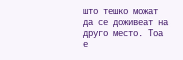што тешко можат да се доживеат на друго место. Тоа е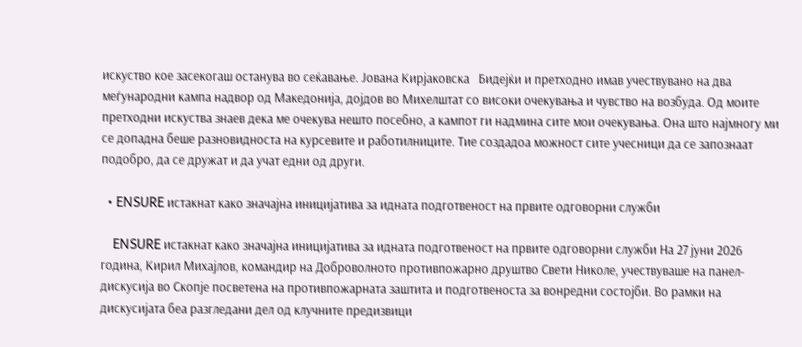искуство кое засекогаш останува во сеќавање. Јована Кирјаковска   Бидејќи и претходно имав учествувано на два меѓународни кампа надвор од Македонија, дојдов во Михелштат со високи очекувања и чувство на возбуда. Од моите претходни искуства знаев дека ме очекува нешто посебно, а кампот ги надмина сите мои очекувања. Она што најмногу ми се допадна беше разновидноста на курсевите и работилниците. Тие создадоа можност сите учесници да се запознаат подобро, да се дружат и да учат едни од други.

  • ENSURE истакнат како значајна иницијатива за идната подготвеност на првите одговорни служби

    ENSURE истакнат како значајна иницијатива за идната подготвеност на првите одговорни служби На 27 јуни 2026 година, Кирил Михајлов, командир на Доброволното противпожарно друштво Свети Николе, учествуваше на панел-дискусија во Скопје посветена на противпожарната заштита и подготвеноста за вонредни состојби. Во рамки на дискусијата беа разгледани дел од клучните предизвици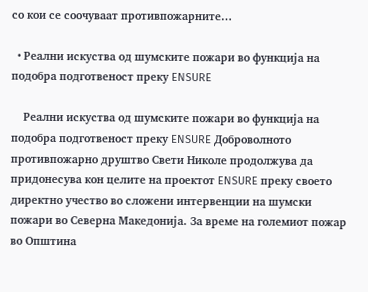со кои се соочуваат противпожарните…

  • Реални искуства од шумските пожари во функција на подобра подготвеност преку ENSURE

    Реални искуства од шумските пожари во функција на подобра подготвеност преку ENSURE Доброволното противпожарно друштво Свети Николе продолжува да придонесува кон целите на проектот ENSURE преку своето директно учество во сложени интервенции на шумски пожари во Северна Македонија. За време на големиот пожар во Општина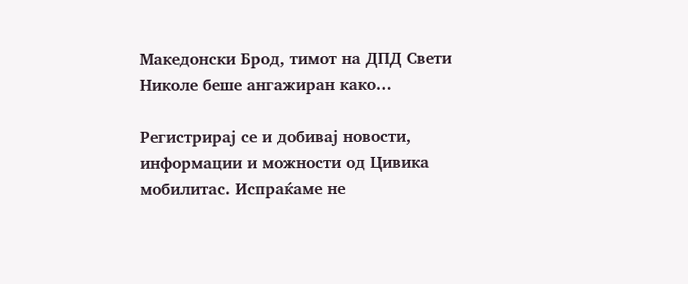Македонски Брод, тимот на ДПД Свети Николе беше ангажиран како…

Регистрирај се и добивај новости, информации и можности од Цивика мобилитас. Испраќаме не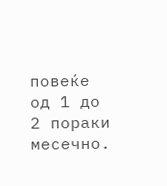повеќе од 1 до 2 пораки месечно.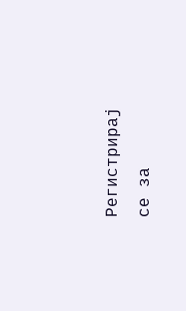Регистрирај се за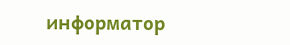информатор